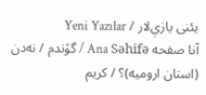یئنی یازې‌لار / Yeni Yazılar
آنا صفحه Ana Səhifə / گۆندم / نه‌دن (استان ارومیه)؟ / کریم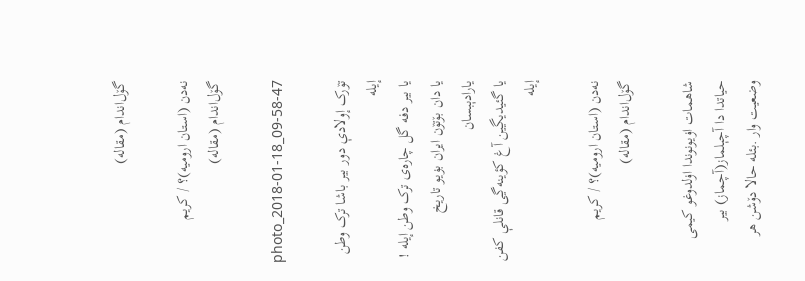گۆل‌اندام (مقاله)

نه‌دن (استان ارومیه)؟ / کریم گۆل‌اندام (مقاله)

photo_2018-01-18_09-58-47

تۆرک إولادې دور بیر باشا ترک وطن إیله
یا بیر دفه گل چاره‌ی ترک وطن إیله !
یا دان بۆتۆن ایران بۏیو تاریخ یارادېبسان
یا گئیدیڲین آغ کؤینه‌ڲی قانلې کفن إیله

نه‌دن (استان ارومیه)؟ / کریم گۆل‌اندام (مقاله)

شاهمات اۏیونوندا اۏلدوغو کیمی حیاتدا دا آچېلماز(آچماز) بیر وضعیت وار .بئله حالا دۆشن هر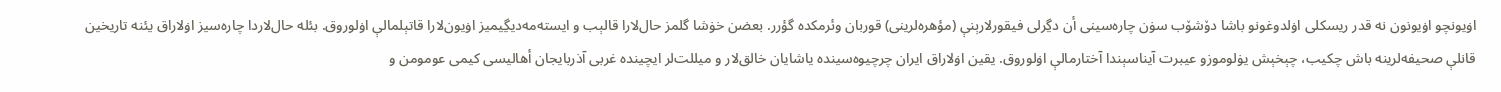اۏیونچو اۏیونون نه قدر ریسکلی اۏلدوغونو باشا دۆشۆب سۏن چاره‌سینی أن دڲرلی فیقورلارېنې (مؤهره‌لرینی) قوربان وئرمکده گؤرر. بعضن خۏشا گلمز حال‌لارا قالېب و ایسته‌مه‌دیڲیمیز اۏیون‌لارا قاتېلمالې اۏلوروق. بئله حال‌لاردا چاره‌سیز اۏلاراق یئنه تاریخین قانلې صحیفه‌لرینه باش چکیب، چېخېش یۏلوموزو عیبرت آیناسېندا آختارمالې اۏلوروق. یقین اۏلاراق ایران چرچیوه‌سینده یاشایان خالق‌لار و میللت‌لر ایچینده غربی آذربایجان أهالیسی کیمی عومومن و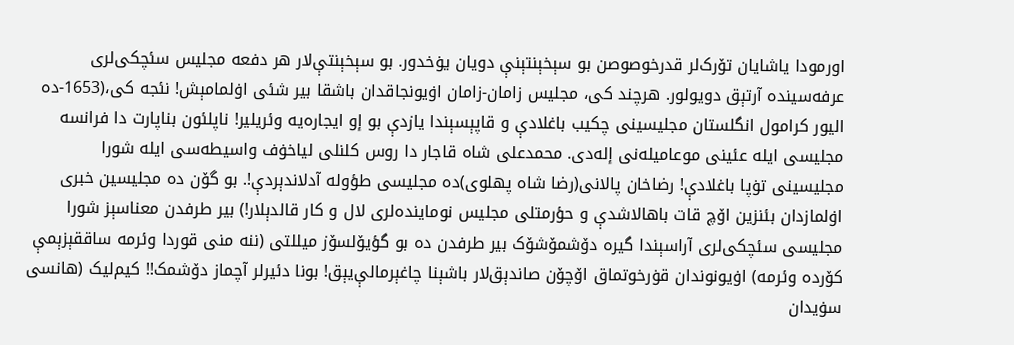اورمودا یاشایان تۆرک‌لر قدرخوصوصن بو سېخېنتېنې دویان یۏخدور. بو سېخېنتې‌لار هر دفعه مجلیس سئچکی‌لری عرفه‌سینده آرتېق دویولور. هرچند کی، مجلیس زامان-زامان اۏیونجاقدان باشقا بیر شئی اۏلمامېش! نئجه کی،(1653-ده الیور کرامول انگلستان مجلیسینی چکیب باغلادې و قاپېسېندا یازدې بو إو ایجاره‌یه وئریلیر! ناپلئون بناپارت دا فرانسه مجلیسی ایله عئینی موعامیله‌نی إله‌دی. محمدعلی‌ شاه قاجار دا روس کلنلی لیاخۏف واسیطه‌سی ایله شورا مجلیسینی تۏپا باغلادې! رضاخان پالانی(رضا شاه پهلوی)ده مجلیسی طؤوله آدلاندېردې!. بو گۆن ده مجلیسین خبری اۏلمازدان بئنزین اۆچ قات باهالاشدې و حؤرمتلی مجلیس نوماینده‌لری لال و کار قالدېلار!) بیر طرفدن معناسېز شورا مجلیسی سئچکی‌لری آراسېندا گیره دۆشمۆشۆک بیر طرفدن ده بو گؤیۆلسۆز میللتی (ننه منی قوردا وئرمه ساققېزېمې کۆرده وئرمه) اۏیونوندان قۏرخوتماق اۆچۆن صاندېق‌لار باشېنا چاغېرمالې‌یېق! بونا دئیرلر آچماز دۆشمک!! کیم‌لیک (هانسی سۏیدان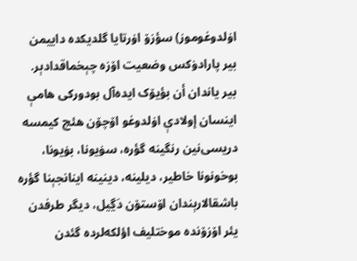اۏلدوغوموز) سؤزۆ اۏرتایا گلدیکده داییمن بیر پارادۏکس وضعیت اۆزه چېخماقدادېر. بیر یاندان أن بؤیۆک ایده‌آل بودورکی هامې اینسان إولادې اۏلدوغو اۆچۆن هئچ کیمسه دریسی‌نین رنگینه گؤره، سۏیونا، بۏیونا، بوخونونا خاطیر، دیلینه، دینینه اینانجېنا گؤره باشقالارېندان اۆستۆن دَڲیل، دیگر طرفدن یئر اۆزۆنده موختلیف اؤلکه‌لرده گئدن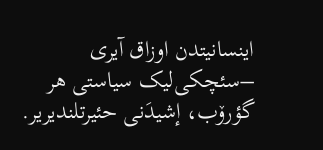اینسانیتدن اوزاق آیری –سئچکی‌لیک سیاستی هر گؤرۆب، إشیدَنی حئیرتلندیریر.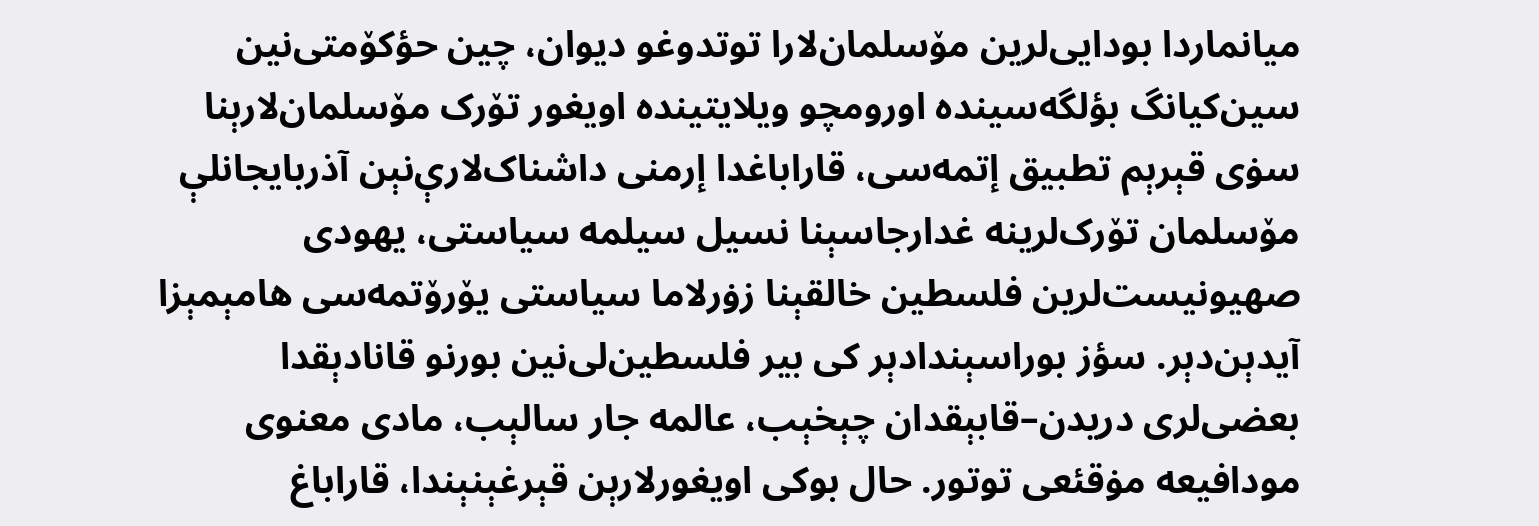میانماردا بودایی‌لرین مۆسلمان‌لارا توتدوغو دیوان، چین حؤکۆمتی‌نین سین‌کیانگ بؤلگه‌سینده اورومچو ویلایتینده اویغور تۆرک مۆسلمان‌لارېنا سۏی قېرېم تطبیق إتمه‌سی، قاراباغدا إرمنی داشناک‌لارې‌نېن آذربایجانلې مۆسلمان تۆرک‌لرینه غدارجاسېنا نسیل سیلمه سیاستی، یهودی صهیونیست‌لرین فلسطین خالقېنا زۏرلاما سیاستی یۆرۆتمه‌سی هامېمېزا آیدېن‌دېر. سؤز بوراسېندادېر کی بیر فلسطین‌لی‌نین بورنو قانادېقدا بعضی‌لری دریدن–قابېقدان چېخېب، عالمه جار سالېب، مادی معنوی مودافیعه مۏقئعی توتور. حال بوکی اویغورلارېن قېرغېنېندا، قاراباغ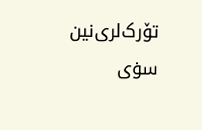تۆرک‌لری‌نین سۏی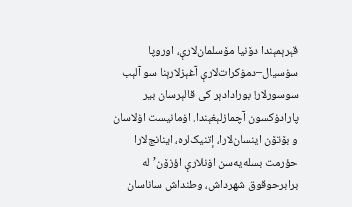قېرېمېندا دۆنیا مۆسلمان‌لارې، اوروپا سۏسیال–دمۏکرات‌لارې آغېزلارېنا سو آلېب سوسورلار! بورادادېر کی قالېرسان بیر پارادۏکسون آچمازلېغېندا. اۏمانیست اۏلاسان و بۆتۆن اینسان‌لارا، إتنیک‌لره، اینانج‌لارا حؤرمت بسله‌یه‌سن اۏنلارې اؤزۆن’له برابرحوقوق شهرداش، وطنداش ساناسان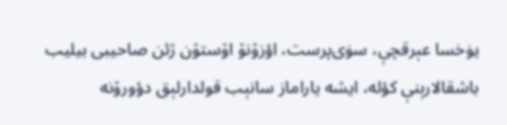یۏخسا عېرقچې، سۏی‌پرست، اؤزۆنۆ اۆستۆن ژئن صاحیبی بیلیب باشقالارېنې کؤله، ایشه یاراماز سانېب قولدارلېق دؤورۆنه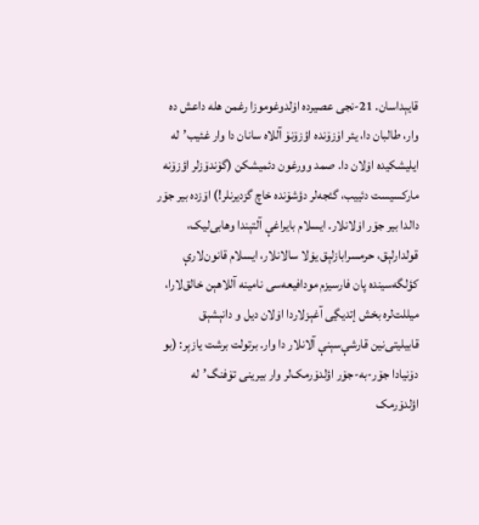قایېداسان. 21-نجی عصیرده اۏلدوغوموزا رغمن هله داعش ده وار، طالبان دا، یئر اۆزۆنده اؤزۆنۆ آللاه سانان دا وار غئیب’له ایلیشکیده اۏلان دا. صمد وورغون دئمیشکن (گۆندۆزلر اؤزۆنه مارکسیست دئییب، گئجه‌لر دؤشۆنده خاچ گزدیرنلر!) اۆزده بیر جۆر دالدا بیر جۆر اۏلانلار. ایسلام بایراغې آلتېندا وهابی‌لیک، قولدارلېق، حرمسرابازلېق یۏلا سالانلار، ایسلام قانون‌لارې کؤلگه‌سینده پان فارسیزم مودافیعه‌سی نامینه آللاهېن خالق‌لارا، میللت‌لره بخش إتدیڲی آغېزلاردا اۏلان دیل و دانېشېق قابیلیتی‌نین قارشې‌سېنې آلانلار دا وار. برتولت برشت یازېر: (بو دۆنیادا جۆر-به-جۆر اؤلدۆرمک‌لر وار بیرینی تۆفنگ’له اؤلدۆرمک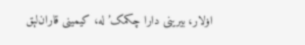اۏلار، بیرینی دارا چکمک’له، کیمینی قاران‌لېق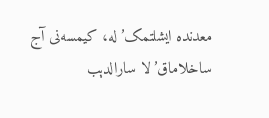معدنده ایشلتمک’له، کیمسه‌نی آج ساخلاماق’لا سارالدېب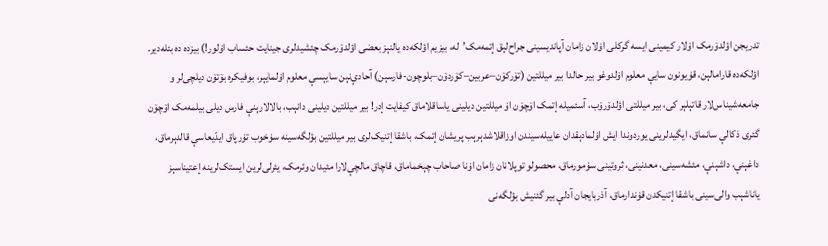تدریجن اؤلدۆرمک اۏلار کیمینی ایسه گرکلی اۏلان زامان آپاندیسینی جراح‌لېق إتمه‌مک’له، بیزیم اؤلکه‌ده یالنېز بعضی اؤلدۆرمک چئشیدلری جینایت حئساب اۏلور!) بیزده ده بئله‌دیر. اؤلکه‌ده قارامالېن، قۏیونون سایې معلوم اۏلدوغو بیر حالدا بیر میللتین (تۆرکۆن–عربین–کۆردۆن–بلوچون-فارسېن) آحادې‌نېن سایېسې معلوم اۏلمایېر، بوفیکره بۆتۆن دیلچی‌لر و جامعه‌شیناس‌لار قاتېلېر کی، بیر میللتی اؤلدۆرۆب، آسئمیله إتمک اۆچۆن اۏ میللتین دیلینی یاساقلاماق کیفایت إدر! بیر میللتین دیلینی دانېب، بالالارېنې فارس دیلی بیلمه‌مک اۆچۆن گئری ذکالې سانماق، ایگیدلرینی یوردوندا ایش اۏلمادېقدان عاییله‌سیندن اوزاقلاشدېرېب پریشان إتمک، باشقا إتنیک‌لری بیر میللتین بؤلگه‌سینه سۏخوب تۏرپاق ایدّیعاسې قالدېرماق، داغېنې، داشېنې، مئشه‌سینی، معدنینی، ثروتینی سۏمورماق، محصولو توپلانان زامان اۏنا صاحاب چېخماماق، قاچاق مالچې‌لارا مئیدان وئرمک، یئرلی‌لرین ایستک‌لرینه إعتیناسېز یاناشېب والی‌سینی باشقا إتنیکدن قۏندارماق، آذربایجان آدلې بیر گئنیش بؤلگه‌نی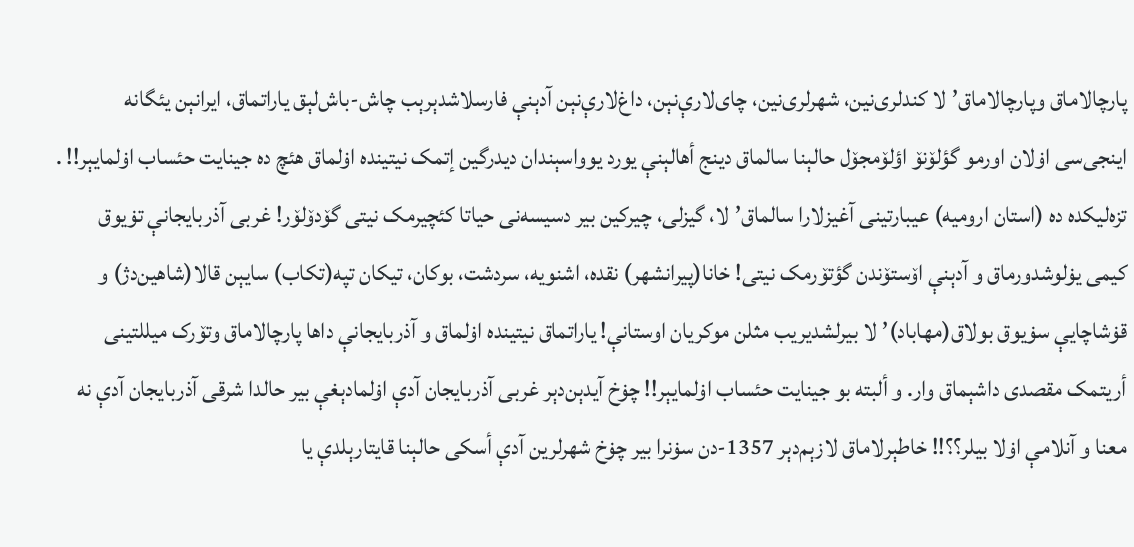پارچالاماق وپارچالاماق’لا کندلری‌نین، شهرلری‌نین، چای‌لارې‌نېن، داغ‌لارې‌نېن آدېنې فارسلاشدېرېب چاش-باش‌لېق یاراتماق، ایرانېن یئگانه اینجی‌سی اۏلان اورمو گؤلۆنۆ اؤلۆمجۆل حالېنا سالماق دینج أهالېنې یورد یوواسېندان دیدرگین إتمک نیتینده اۏلماق هئچ ده جینایت حئساب اۏلمایېر!! . تزه‌لیکده ده (استان ارومیه) عیبارتینی آغیزلارا سالماق’لا، گیزلی، چیرکین بیر دسیسه‌نی حیاتا کئچیرمک نیتی گۆدۆلۆر! غربی آذربایجانې تۏیوق کیمی یۏلوشدورماق و آدېنې اۆستۆندن گؤتۆرمک نیتی! خانا(پیرانشهر) نقده، اشنویه، سردشت، بوکان، تیکان تپه(تکاب) سایېن قالا(شاهین‌دژ) و قۏشاچایې سۏیوق بولاق(مهاباد)’لا بیرلشدیریب مثلن موکریان اوستانې! یاراتماق نیتینده اۏلماق و آذربایجانې داها پارچالاماق وتۆرک میللتینی أریتمک مقصدی داشېماق وار. و ألبته بو جینایت حئساب اۏلمایېر!! چۏخ آیدېن‌دېر غربی آذربایجان آدې اۏلمادېغې بیر حالدا شرقی آذربایجان آدې نه معنا و آنلامې اۏلا بیلر؟؟!! خاطېرلاماق لازېم‌دېر 1357-دن سۏنرا بیر چۏخ شهرلرین آدې أسکی حالېنا قایتارېلدې یا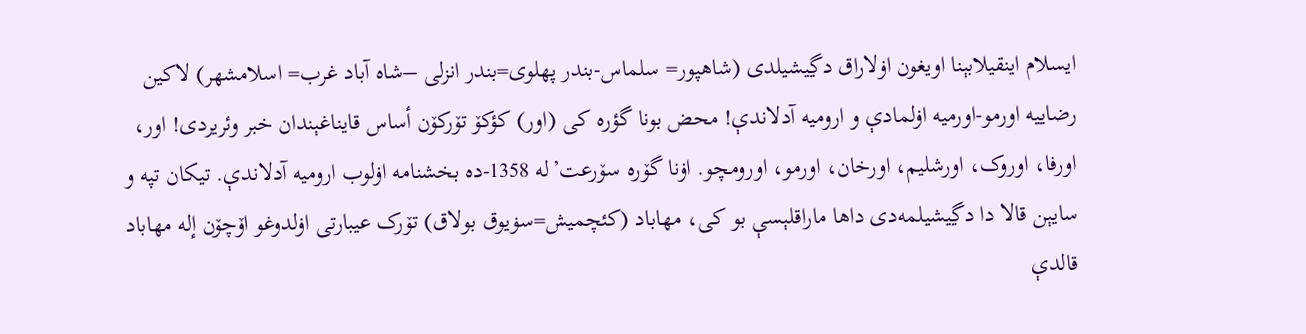ایسلام اینقیلابېنا اویغون اۏلاراق دڲیشیلدی (شاهپور= سلماس-بندر پهلوی=بندر انزلی –شاه ‌آباد غرب= اسلامشهر) لاکین رضاییه اورمو-اورمیه اۏلمادې و ارومیه آدلاندې! محض بونا گؤره کی (اور) کؤکۆ تۆرکۆن أساس قایناغېندان خبر وئریردی! اور، اورفا، اوروک، اورشلیم، اورخان، اورمو، اورومچو. اۏنا گۆره سۆرعت’له 1358-ده بخشنامه اۏلوب ارومیه آدلاندې. تیکان تپه و سایېن قالا دا دڲیشیلمه‌دی داها ماراقلېسې بو کی، مهاباد (کئچمیش=سۏیوق بولاق) تۆرک عیبارتی اۏلدوغو اۆچۆن إله مهاباد قالدې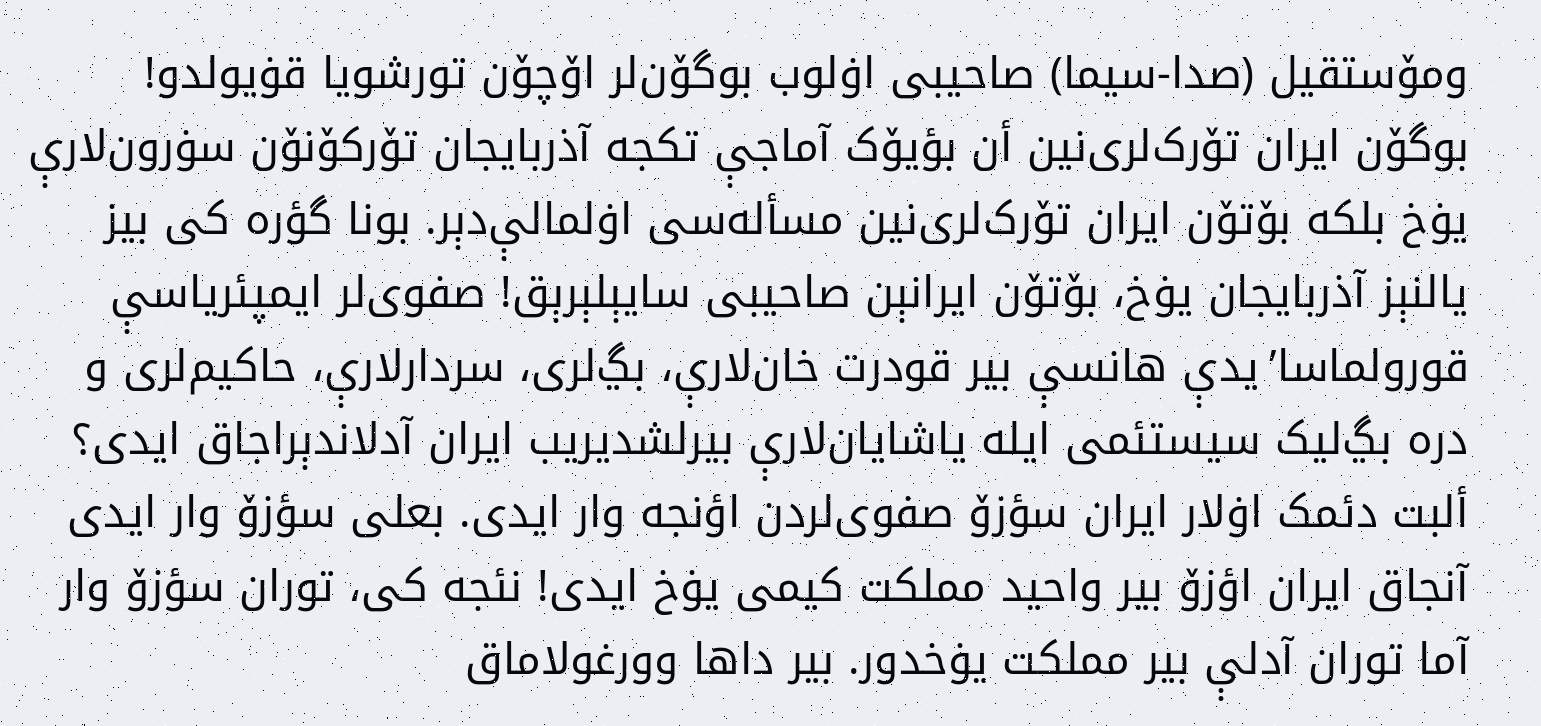ومۆستقیل (صدا-سیما) صاحیبی اۏلوب بوگۆن‌لر اۆچۆن تورشویا قۏیولدو! بوگۆن ایران تۆرک‌لری‌نین أن بؤیۆک آماجې تکجه آذربایجان تۆرکۆنۆن سۏرون‌لارې یۏخ بلکه بۆتۆن ایران تۆرک‌لری‌نین مسأله‌سی اۏلمالې‌دېر. بونا گؤره کی بیز یالنېز آذربایجان یۏخ، بۆتۆن ایرانېن صاحیبی سایېلېرېق! صفوی‌لر ایمپئریاسې قورولماسا’یدې هانسې بیر قودرت خان‌لارې، بڲ‌لری، سردارلارې، حاکیم‌لری و دره بڲ‌لیک سیستئمی ایله یاشایان‌لارې بیرلشدیریب ایران آدلاندېراجاق ایدی؟ ألبت دئمک اۏلار ایران سؤزۆ صفوی‌لردن اؤنجه وار ایدی. بعلی سؤزۆ وار ایدی آنجاق ایران اؤزۆ بیر واحید مملکت کیمی یۏخ ایدی! نئجه کی، توران سؤزۆ وار آما توران آدلې بیر مملکت یۏخدور. بیر داها وورغولاماق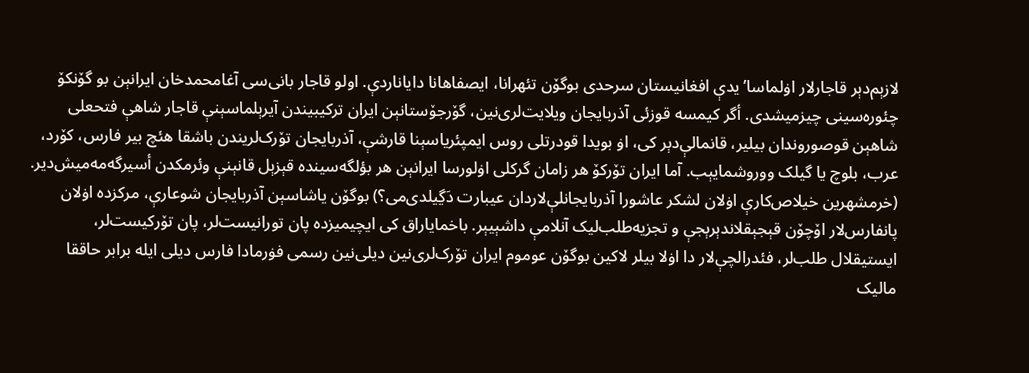لازېم‌دېر قاجارلار اۏلماسا’یدې افغانیستان سرحدی بوگۆن تئهرانا، ایصفاهانا دایاناردې. اولو قاجار بانی‌سی آغامحمدخان ایرانېن بو گۆنکۆ چئوره‌سینی چیزمیشدی. أگر کیمسه قوزئی آذربایجان ویلایت‌لری‌نین، گۆرجۆستانېن ایران ترکیبیندن آیرېلماسېنې قاجار شاهې فتحعلی شاهېن قوصوروندان بیلیر، قانمالې‌دېر کی، اۏ بویدا قودرتلی روس ایمپئریاسېنا قارشې، آذربایجان تۆرک‌لریندن باشقا هئچ بیر فارس، کۆرد، عرب، بلوچ یا گیلک ووروشمایېب. آما ایران تۆرکۆ هر زامان گرکلی اۏلورسا ایرانېن هر بؤلگه‌سینده قېزېل قانېنې وئرمکدن أسیرگه‌مه‌میش‌دیر. (خرمشهرین خیلاص‌کارې اۏلان لشکر عاشورا آذربایجانلې‌لاردان عیبارت دَڲیلدی‌می؟) بوگۆن یاشاسېن آذربایجان شوعارې، مرکزده اۏلان پانفارس‌لار اۆچۆن قېجېقلاندېرېجې و تجزیه‌طلب‌لیک آنلامې داشېیېر. باخمایاراق کی ایچیمیزده پان تورانیست‌لر، پان تۆرکیست‌لر، ایستیقلال طلب‌لر، فئدرالچې‌لار دا اۏلا بیلر لاکین بوگۆن عوموم ایران تۆرک‌لری‌نین دیلی‌نین رسمی فۏرمادا فارس دیلی ایله برابر حاققا مالیک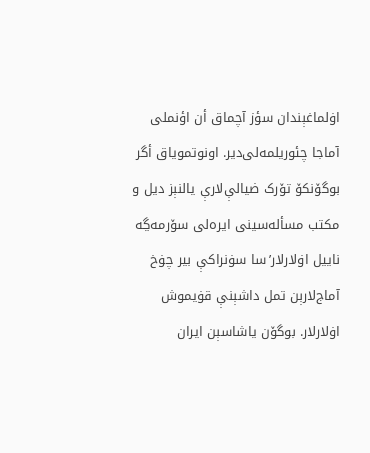اۏلماغېندان سؤز آچماق أن اؤنملی آماجا چئوریلمه‌لی‌دیر. اونوتمویاق أگر بوگۆنکۆ تۆرک ضیالې‌لارې یالنېز دیل و مکتب مسأله‌سینی ایره‌لی سۆرمه‌ڲه ناییل اۏلارلار’سا سۏنراکې بیر چۏخ آماج‌لارېن تمل داشېنې قۏیموش اۏلارلار. بوگۆن یاشاسېن ایران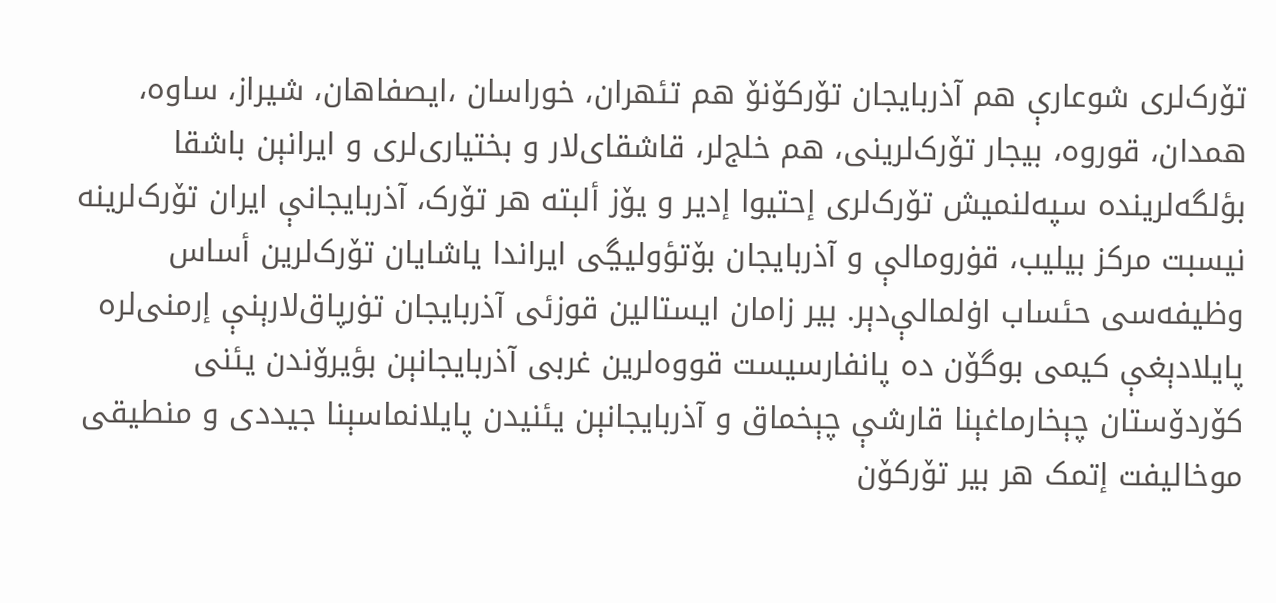تۆرک‌لری شوعارې هم آذربایجان تۆرکۆنۆ هم تئهران، خوراسان ،ایصفاهان، شیراز، ساوه، همدان، قوروه، بیجار تۆرک‌لرینی، هم خلج‌لر، قاشقای‌لار و بختیاری‌لری و ایرانېن باشقا بؤلگه‌لرینده سپه‌لنمیش تۆرک‌لری إحتیوا إدیر و یۆز ألبته هر تۆرک، آذربایجانې ایران تۆرک‌لرینه نیسبت مرکز بیلیب، قۏرومالې و آذربایجان بۆتؤولیڲی ایراندا یاشایان تۆرک‌لرین أساس وظیفه‌سی حئساب اۏلمالې‌دېر. بیر زامان ایستالین قوزئی آذربایجان تۏرپاق‌لارېنې إرمنی‌لره پایلادېغې کیمی بوگۆن ده پانفارسیست قووه‌لرین غربی آذربایجانېن بؤیرۆندن یئنی کۆردۆستان چېخارماغېنا قارشې چېخماق و آذربایجانېن یئنیدن پایلانماسېنا جیددی و منطیقی موخالیفت إتمک هر بیر تۆرکۆن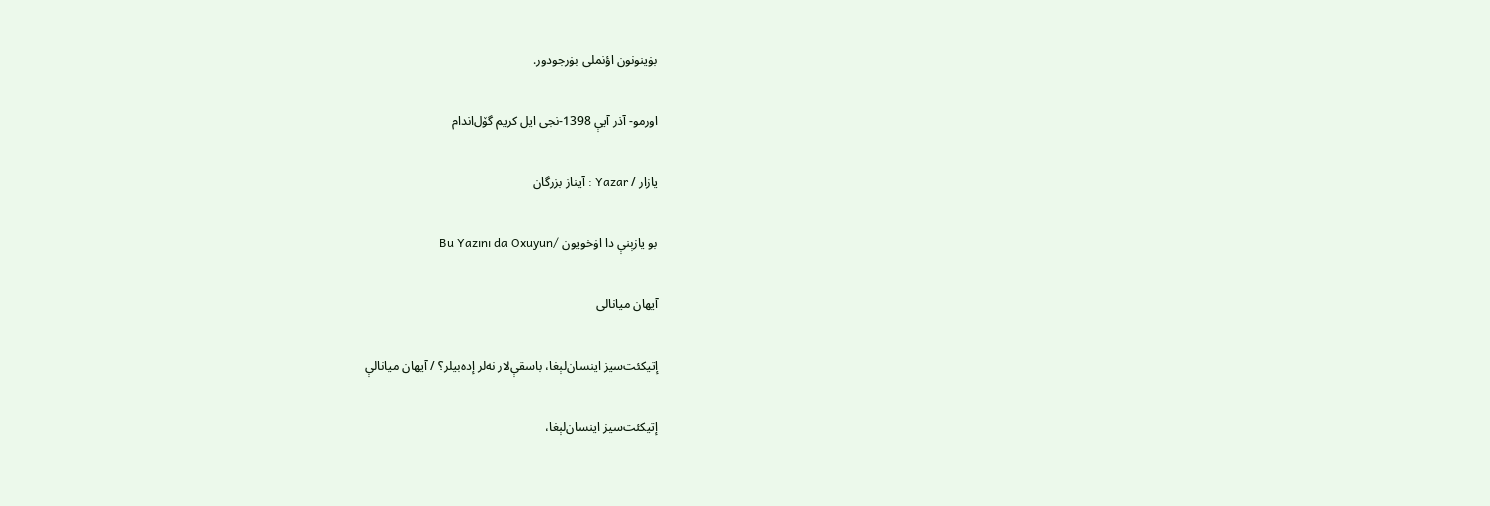بۏینونون اؤنملی بۏرجودور.

اورمو- آذر آیې 1398-نجی ایل کریم گۆل‌اندام

یازار / Yazar : آیناز بزرگان

بو یازېنې دا اۏخویون /Bu Yazını da Oxuyun

آیهان میانالی

إتیکئت‌سیز اینسان‌لېغا، باسقې‌لار نه‌لر إده‌بیلر؟ / آیهان میانالې

إتیکئت‌سیز اینسان‌لېغا،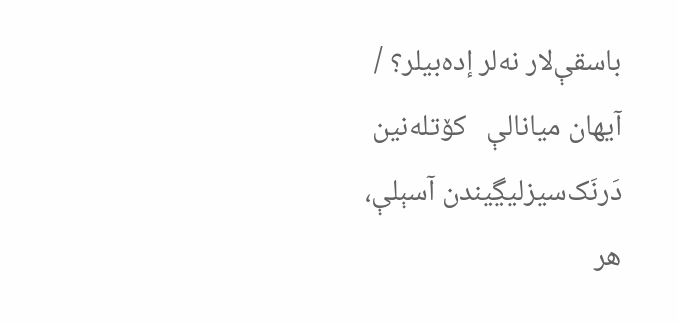باسقې‌لار نه‌لر إده‌بیلر؟ / آیهان میانالې   کۆتله‌نین دَرنَک‌سیزلیڲیندن آسېلې، هر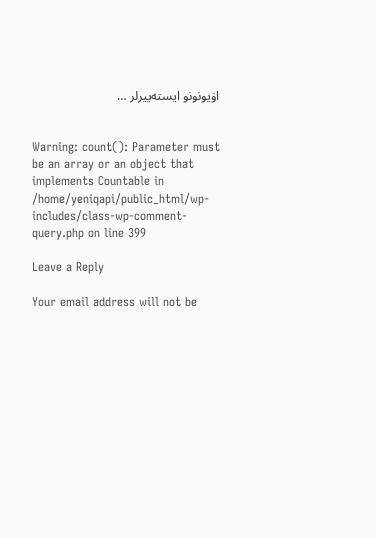اۏیونونو ایسته‌ییرلر …


Warning: count(): Parameter must be an array or an object that implements Countable in /home/yeniqapi/public_html/wp-includes/class-wp-comment-query.php on line 399

Leave a Reply

Your email address will not be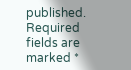published. Required fields are marked *